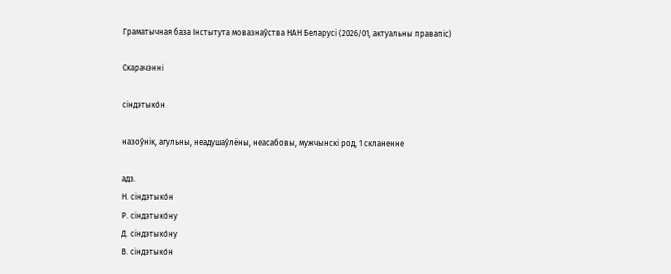Граматычная база Інстытута мовазнаўства НАН Беларусі (2026/01, актуальны правапіс)

Скарачэнні

сіндэтыко́н

назоўнік, агульны, неадушаўлёны, неасабовы, мужчынскі род, 1 скланенне

адз.
Н. сіндэтыко́н
Р. сіндэтыко́ну
Д. сіндэтыко́ну
В. сіндэтыко́н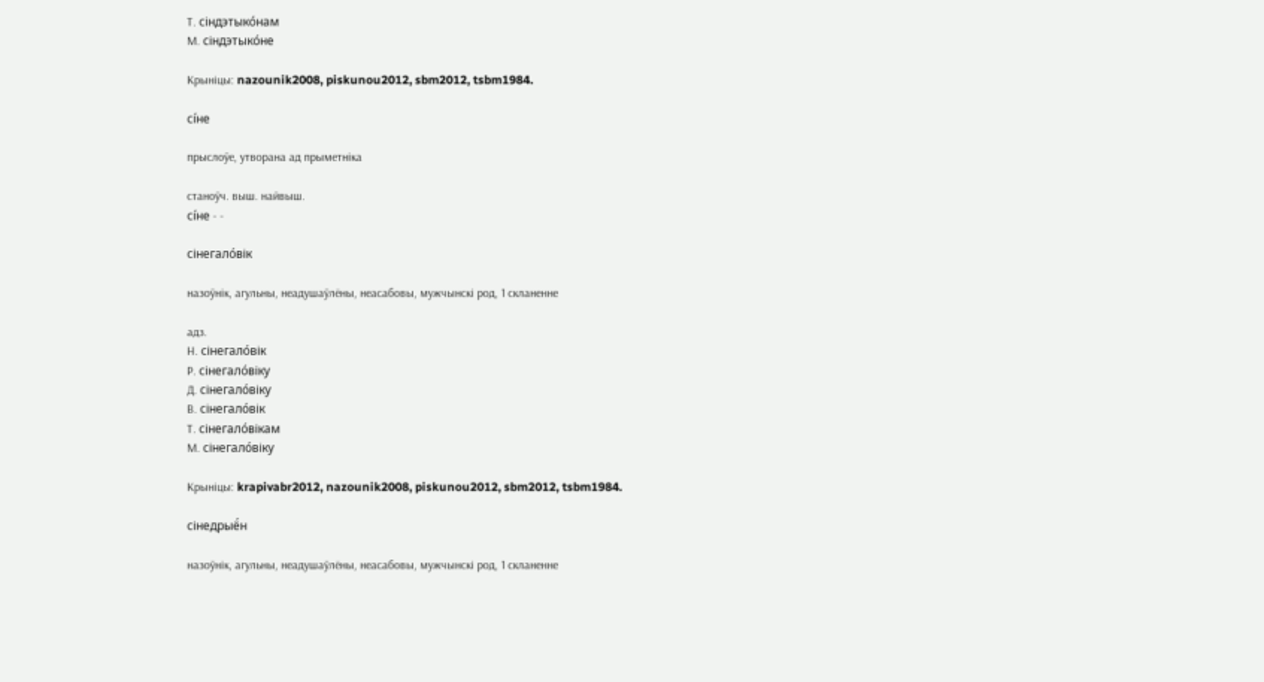Т. сіндэтыко́нам
М. сіндэтыко́не

Крыніцы: nazounik2008, piskunou2012, sbm2012, tsbm1984.

сі́не

прыслоўе, утворана ад прыметніка

станоўч. выш. найвыш.
сі́не - -

сінегало́вік

назоўнік, агульны, неадушаўлёны, неасабовы, мужчынскі род, 1 скланенне

адз.
Н. сінегало́вік
Р. сінегало́віку
Д. сінегало́віку
В. сінегало́вік
Т. сінегало́вікам
М. сінегало́віку

Крыніцы: krapivabr2012, nazounik2008, piskunou2012, sbm2012, tsbm1984.

сінедрыё́н

назоўнік, агульны, неадушаўлёны, неасабовы, мужчынскі род, 1 скланенне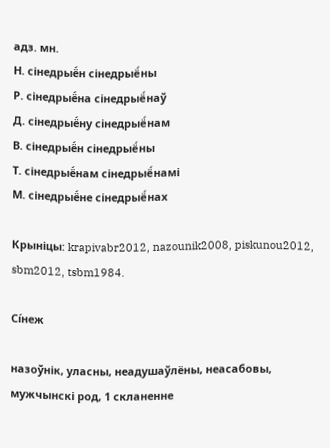адз. мн.
Н. сінедрыё́н сінедрыё́ны
Р. сінедрыё́на сінедрыё́наў
Д. сінедрыё́ну сінедрыё́нам
В. сінедрыё́н сінедрыё́ны
Т. сінедрыё́нам сінедрыё́намі
М. сінедрыё́не сінедрыё́нах

Крыніцы: krapivabr2012, nazounik2008, piskunou2012, sbm2012, tsbm1984.

Сі́неж

назоўнік, уласны, неадушаўлёны, неасабовы, мужчынскі род, 1 скланенне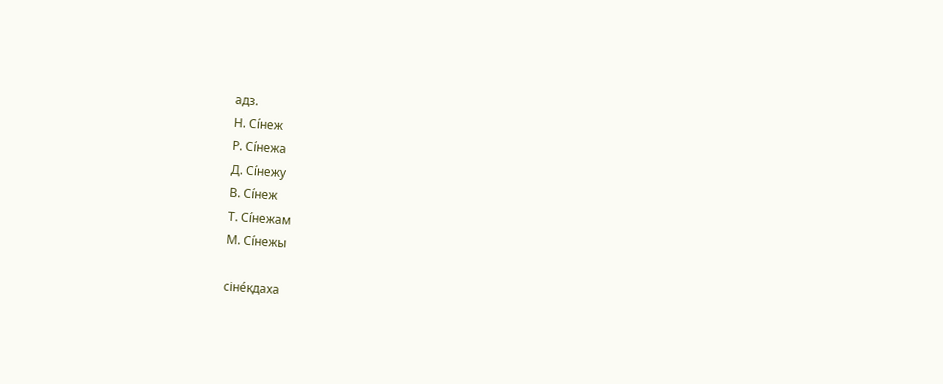адз.
Н. Сі́неж
Р. Сі́нежа
Д. Сі́нежу
В. Сі́неж
Т. Сі́нежам
М. Сі́нежы

сіне́кдаха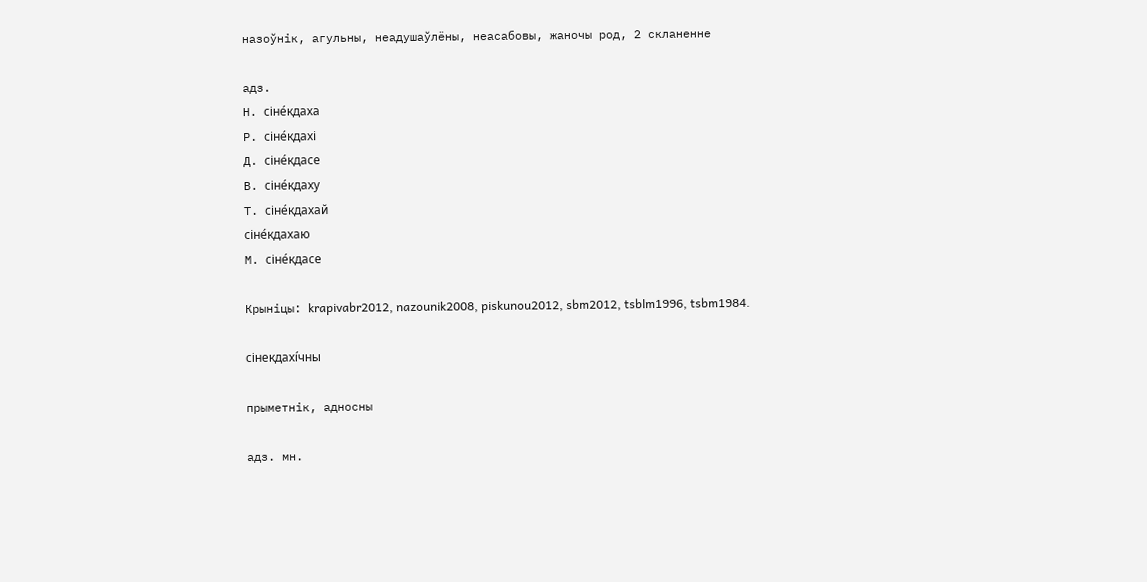назоўнік, агульны, неадушаўлёны, неасабовы, жаночы род, 2 скланенне

адз.
Н. сіне́кдаха
Р. сіне́кдахі
Д. сіне́кдасе
В. сіне́кдаху
Т. сіне́кдахай
сіне́кдахаю
М. сіне́кдасе

Крыніцы: krapivabr2012, nazounik2008, piskunou2012, sbm2012, tsblm1996, tsbm1984.

сінекдахі́чны

прыметнік, адносны

адз. мн.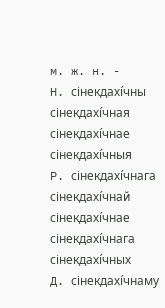м. ж. н. -
Н. сінекдахі́чны сінекдахі́чная сінекдахі́чнае сінекдахі́чныя
Р. сінекдахі́чнага сінекдахі́чнай
сінекдахі́чнае
сінекдахі́чнага сінекдахі́чных
Д. сінекдахі́чнаму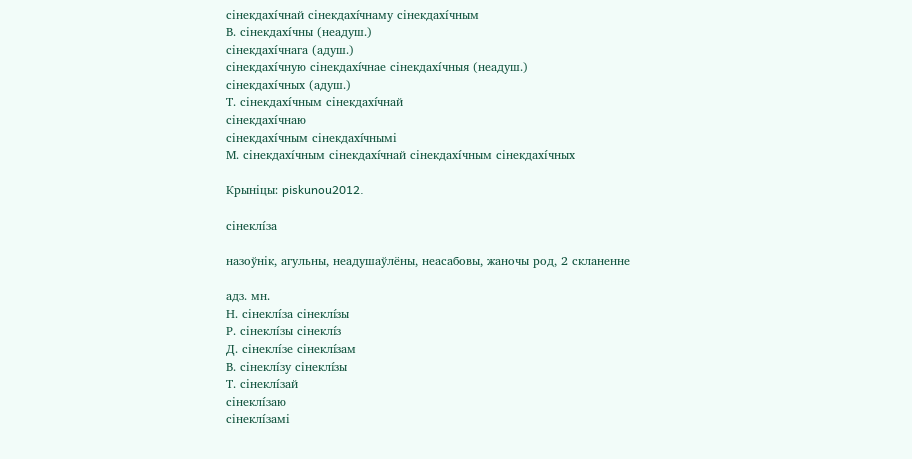сінекдахі́чнай сінекдахі́чнаму сінекдахі́чным
В. сінекдахі́чны (неадуш.)
сінекдахі́чнага (адуш.)
сінекдахі́чную сінекдахі́чнае сінекдахі́чныя (неадуш.)
сінекдахі́чных (адуш.)
Т. сінекдахі́чным сінекдахі́чнай
сінекдахі́чнаю
сінекдахі́чным сінекдахі́чнымі
М. сінекдахі́чным сінекдахі́чнай сінекдахі́чным сінекдахі́чных

Крыніцы: piskunou2012.

сінеклі́за

назоўнік, агульны, неадушаўлёны, неасабовы, жаночы род, 2 скланенне

адз. мн.
Н. сінеклі́за сінеклі́зы
Р. сінеклі́зы сінеклі́з
Д. сінеклі́зе сінеклі́зам
В. сінеклі́зу сінеклі́зы
Т. сінеклі́зай
сінеклі́заю
сінеклі́замі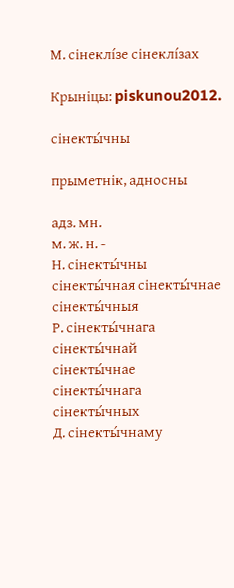М. сінеклі́зе сінеклі́зах

Крыніцы: piskunou2012.

сінекты́чны

прыметнік, адносны

адз. мн.
м. ж. н. -
Н. сінекты́чны сінекты́чная сінекты́чнае сінекты́чныя
Р. сінекты́чнага сінекты́чнай
сінекты́чнае
сінекты́чнага сінекты́чных
Д. сінекты́чнаму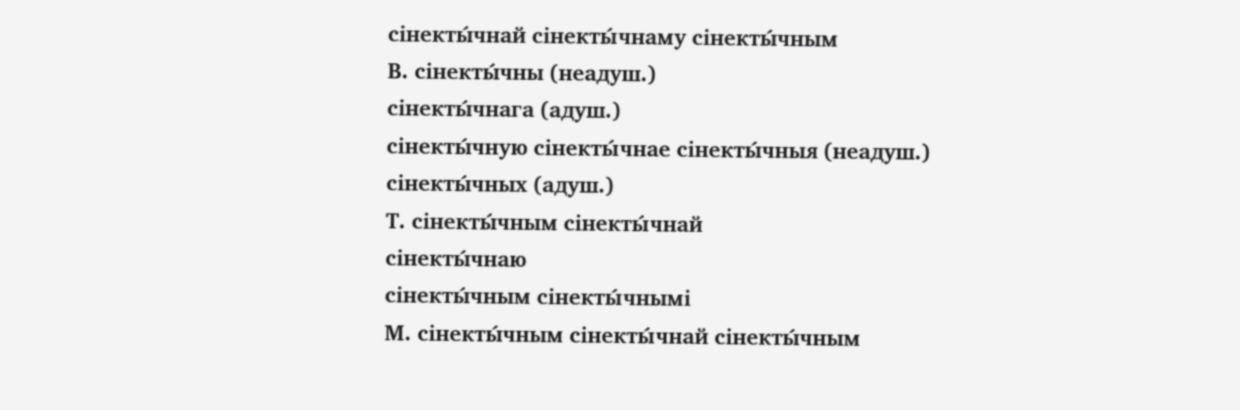сінекты́чнай сінекты́чнаму сінекты́чным
В. сінекты́чны (неадуш.)
сінекты́чнага (адуш.)
сінекты́чную сінекты́чнае сінекты́чныя (неадуш.)
сінекты́чных (адуш.)
Т. сінекты́чным сінекты́чнай
сінекты́чнаю
сінекты́чным сінекты́чнымі
М. сінекты́чным сінекты́чнай сінекты́чным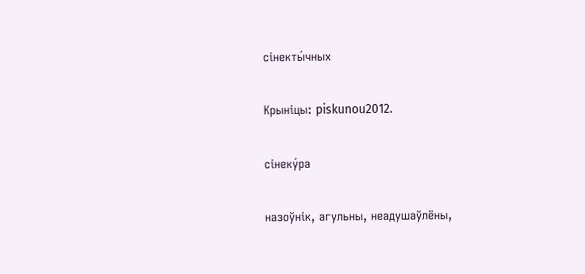сінекты́чных

Крыніцы: piskunou2012.

сінеку́ра

назоўнік, агульны, неадушаўлёны,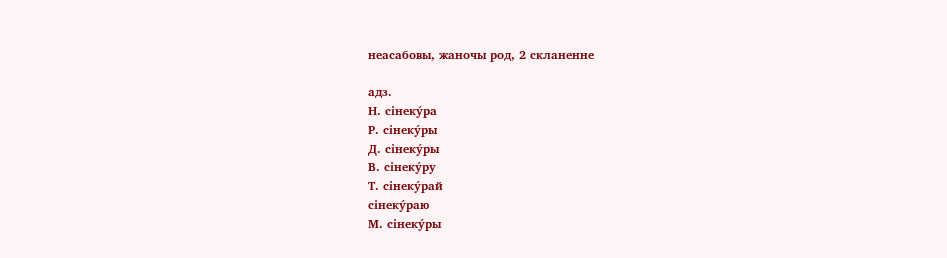неасабовы, жаночы род, 2 скланенне

адз.
Н. сінеку́ра
Р. сінеку́ры
Д. сінеку́ры
В. сінеку́ру
Т. сінеку́рай
сінеку́раю
М. сінеку́ры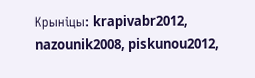Крыніцы: krapivabr2012, nazounik2008, piskunou2012,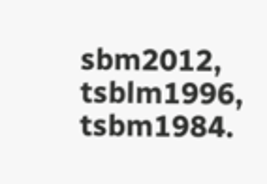sbm2012, tsblm1996, tsbm1984.